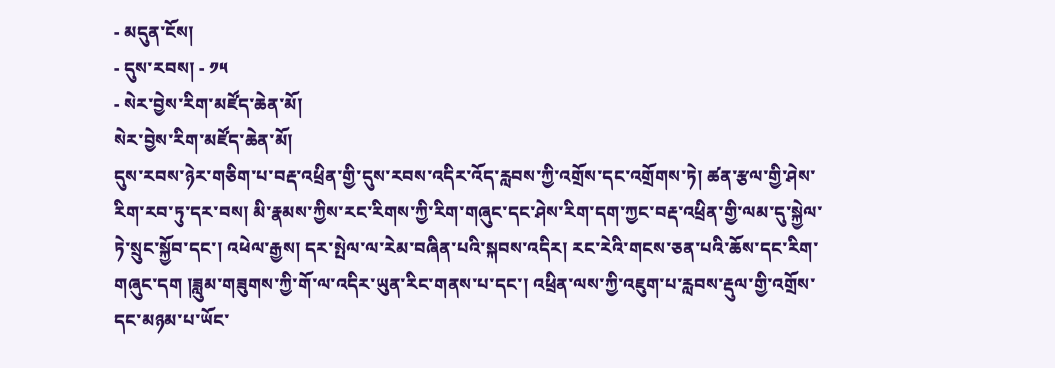- མདུན་ངོས།
- དུས་རབས། - ༡༥
- སེར་བྱེས་རིག་མཛོད་ཆེན་མོ།
སེར་བྱེས་རིག་མཛོད་ཆེན་མོ།
དུས་རབས་ཉེར་གཅིག་པ་བརྡ་འཕྲིན་གྱི་དུས་རབས་འདིར་འོད་རླབས་ཀྱི་འགྲོས་དང་འགྲོགས་ཏེ། ཚན་རྩལ་གྱི་ཤེས་རིག་རབ་ཏུ་དར་བས། མི་རྣམས་ཀྱིས་རང་རིགས་ཀྱི་རིག་གཞུང་དང་ཤེས་རིག་དག་ཀྱང་བརྡ་འཕྲིན་གྱི་ལམ་དུ་སྐྱེལ་ཏེ་སྲུང་སྐྱོབ་དང་། འཕེལ་རྒྱས། དར་སྤེལ་ལ་རེམ་བཞིན་པའི་སྐབས་འདིར། རང་རེའི་གངས་ཅན་པའི་ཆོས་དང་རིག་གཞུང་དག །ཟླུམ་གཟུགས་ཀྱི་གོ་ལ་འདིར་ཡུན་རིང་གནས་པ་དང་། འཕྲིན་ལས་ཀྱི་འཇུག་པ་རླབས་རྡུལ་གྱི་འགྲོས་དང་མཉམ་པ་ཡོང་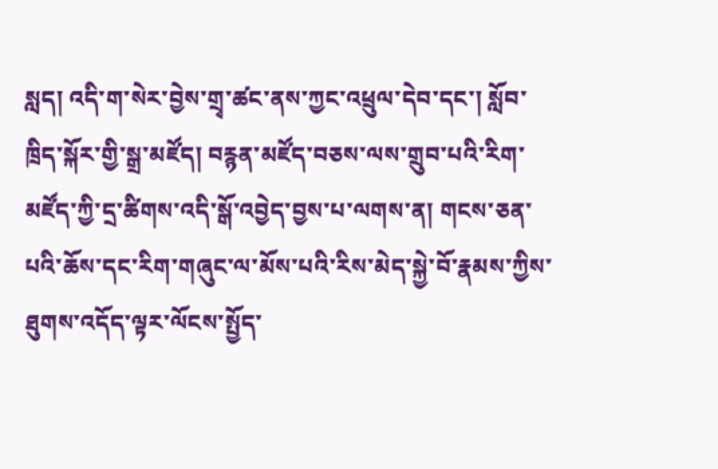སླད། འདི་ག་སེར་བྱེས་གྲྭ་ཚང་ནས་ཀྱང་འཕྲུལ་དེབ་དང་། སློབ་ཁྲིད་སྐོར་གྱི་སྒྲ་མཛོད། བརྙན་མཛོད་བཅས་ལས་གྲུབ་པའི་རིག་མཛོད་ཀྱི་དྲ་ཚིགས་འདི་སྒོ་འབྱེད་བྱས་པ་ལགས་ན། གངས་ཅན་པའི་ཆོས་དང་རིག་གཞུང་ལ་མོས་པའི་རིས་མེད་སྐྱེ་བོ་རྣམས་ཀྱིས་ཐུགས་འདོད་ལྟར་ལོངས་སྤྱོད་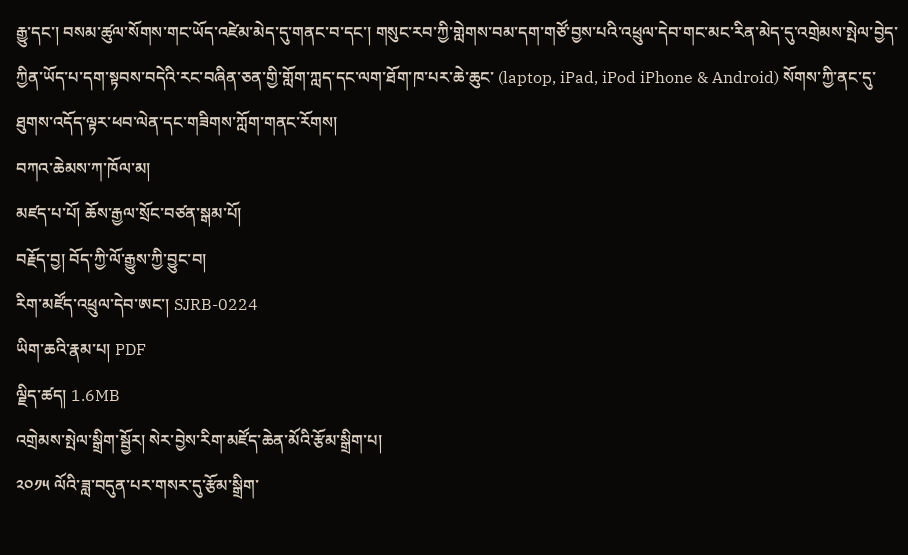རྒྱུ་དང་། བསམ་ཚུལ་སོགས་གང་ཡོད་འཛེམ་མེད་དུ་གནང་བ་དང་། གསུང་རབ་ཀྱི་གླེགས་བམ་དག་གཙོ་བྱས་པའི་འཕྲུལ་དེབ་གང་མང་རིན་མེད་དུ་འགྲེམས་སྤེལ་བྱེད་ཀྱིན་ཡོད་པ་དག་སྟབས་བདེའི་རང་བཞིན་ཅན་གྱི་གློག་ཀླད་དང་ལག་ཐོག་ཁ་པར་ཆེ་ཆུང་ (laptop, iPad, iPod iPhone & Android) སོགས་ཀྱི་ནང་དུ་ཐུགས་འདོད་ལྟར་ཕབ་ལེན་དང་གཟིགས་ཀློག་གནང་རོགས།
བཀའ་ཆེམས་ཀ་ཁོལ་མ།
མཛད་པ་པོ། ཆོས་རྒྱལ་སྲོང་བཙན་སྒམ་པོ།
བརྗོད་བྱ། བོད་ཀྱི་ལོ་རྒྱུས་ཀྱི་བྱུང་བ།
རིག་མཛོད་འཕྲུལ་དེབ་ཨང་། SJRB-0224
ཡིག་ཆའི་རྣམ་པ། PDF
ལྗིད་ཚད། 1.6MB
འགྲེམས་སྤེལ་སྒྲིག་སྦྱོར། སེར་བྱེས་རིག་མཛོད་ཆེན་མོའི་རྩོམ་སྒྲིག་པ།
༢༠༡༥ ལོའི་ཟླ་བདུན་པར་གསར་དུ་རྩོམ་སྒྲིག་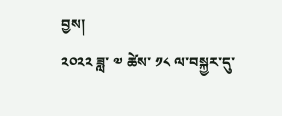བྱས།
༢༠༢༢ ཟླ་ ༧ ཚེས་ ༡༨ ལ་བསྐྱར་དུ་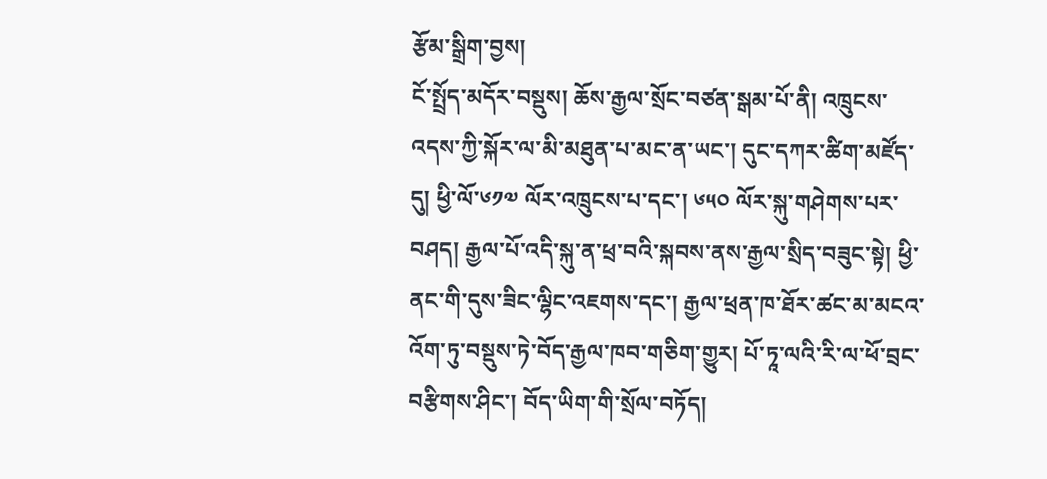རྩོམ་སྒྲིག་བྱས།
ངོ་སྤྲོད་མདོར་བསྡུས། ཆོས་རྒྱལ་སྲོང་བཙན་སྒམ་པོ་ནི། འཁྲུངས་འདས་ཀྱི་སྐོར་ལ་མི་མཐུན་པ་མང་ན་ཡང་། དུང་དཀར་ཚིག་མཛོད་དུ། ཕྱི་ལོ་༦༡༧ ལོར་འཁྲུངས་པ་དང་། ༦༥༠ ལོར་སྐུ་གཤེགས་པར་བཤད། རྒྱལ་པོ་འདི་སྐུ་ན་ཕྲ་བའི་སྐབས་ནས་རྒྱལ་སྲིད་བཟུང་སྟེ། ཕྱི་ནང་གི་དུས་ཟིང་ལྷིང་འཇགས་དང་། རྒྱལ་ཕྲན་ཁ་ཐོར་ཚང་མ་མངའ་འོག་ཏུ་བསྡུས་ཏེ་བོད་རྒྱལ་ཁབ་གཅིག་གྱུར། པོ་ཏཱ་ལའི་རི་ལ་ཕོ་བྲང་བརྩིགས་ཤིང་། བོད་ཡིག་གི་སྲོལ་བཏོད།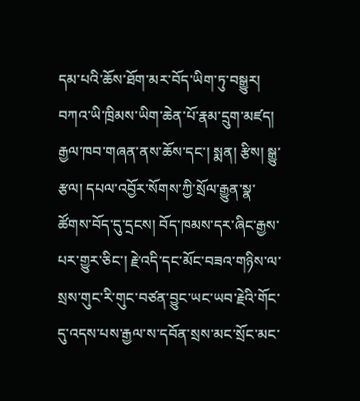དམ་པའི་ཆོས་ཐོག་མར་བོད་ཡིག་ཏུ་བསྒྱུར། བཀའ་ཡི་ཁྲིམས་ཡིག་ཆེན་པོ་རྣམ་དྲུག་མཛད། རྒྱལ་ཁབ་གཞན་ནས་ཆོས་དང་། སྨན། རྩིས། སྒྱུ་རྩལ། དཔལ་འབྱོར་སོགས་ཀྱི་སྲོལ་རྒྱུན་སྣ་ཚོགས་བོད་དུ་དྲངས། བོད་ཁམས་དར་ཞིང་རྒྱས་པར་གྱུར་ཅིང་། རྗེ་འདི་དང་མོང་བཟའ་གཉིས་ལ་སྲས་གུང་རི་གུང་བཙན་བྱུང་ཡང་ཡབ་རྗེའི་གོང་དུ་འདས་པས་རྒྱལ་ས་དབོན་སྲས་མང་སྲོང་མང་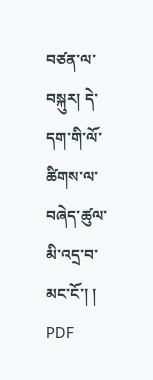བཙན་ལ་བསྐུར། དེ་དག་གི་ལོ་ཚིགས་ལ་བཞེད་ཚུལ་མི་འདྲ་བ་མང་ངོ་། །
PDF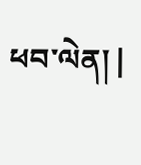ཕབ་ལེན། |